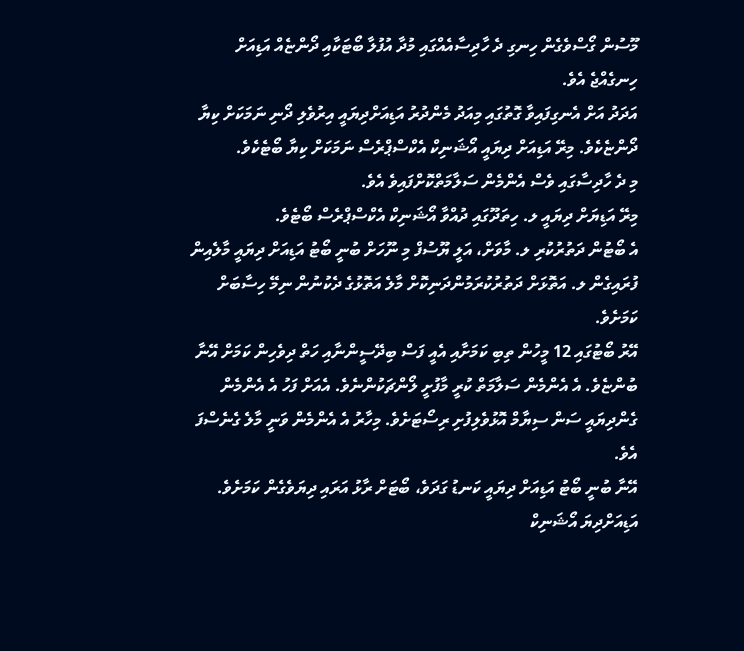މޫސުން ގޯސްވެގެން ހިނގި ދެ ހާދިސާއެއްގައި މުދާ އުފުލާ ބޯޓަކާއި ދޯންޏެއް އަޑިއަށް ހިނގެއްޖެ އެވެ.
އަދަދު އަށް އެނގިފައިވާ ގޮތުގައި މިއަދު މެންދުރު އަޑިއަށްދިޔައީ އިރުވެލި ދޯނި ނަމަކަށް ކިޔާ ދޯންޏެކެވެ. މިރޭ އަޑިއަށް ދިޔައީ އޯޝަނިކް އެކްސްޕްރެސް ނަމަކަށް ކިޔާ ބޯޓެކެވެ.
މި ދެ ހާދިސާގައި ވެސް އެންމެން ސަލާމަތްކޮށްފައިވެ އެވެ.
މިރޭ އަޑިޔަށް ދިޔައީ ލ. ހިތަދޫގައި ދުއްވާ އޯޝަނިކް އެކްސްޕްރެސް ބޯޓެވެ.
އެ ބޯޓުން ދަތުރުކުރި ލ. މާވަށް، އަލީ ޔޫސުފް މި ނޫހަށް ބުނީ ބޯޓު އަޑިއަށް ދިޔައީ މާލެއިން ފުރައިގެން ލ. އަތޮޅަށް ދަތުރުކުރަމުންދަނިކޮށް މާލެ އަތޮޅުގެ ދެކުނުން ނިމޭ ހިސާބަށް ކަމަށެވެ.
އޭރު ބޯޓުގައި 12 މީހުން ތިބި ކަމަށާއި އެއީ ފަސް ބިދޭސީންނާއި ހަތް ދިވެހިން ކަމަށް އޭނާ ބުންޏެވެ. އެ އެންމެން ސަލާމަތް ކުރީ މާފުށީ ލޯންޗަކުންނެވެ. އެއަށް ފަހު އެ އެންމެން ގެންދިޔައީ ސަން ސިޔާމް އޮޅުވެލިފުށި ރިސޯޓަށެވެ. މިހާރު އެ އެންމެން ވަނީ މާލެ ގެނެސްފަ އެވެ.
އޭނާ ބުނީ ބޯޓު އަޑިއަށް ދިޔައީ ކަނޑު ގަދަވެ، ބޯޓަށް ރާޅު އަރައި ދިޔަވެގެން ކަމަށެވެ.
އަޑިއަށްދިޔަ އޯޝަނިކް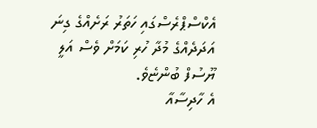އެކްސްޕްރެސްގައި ހަތަރު ރަށެއްގެ ގިނަ އަދަދެއްގެ މުދާ ހުރި ކަމަށް ވެސް އަލީ ޔޫސުފް ބުންޏެވެ.
އެ ހާދިސާއާ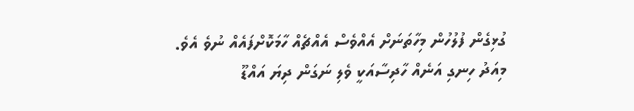ގުޅިގެން ފުލުހުން މިހާތަނަށް އެއްވެސް އެއްޗެއް ހާމަކޮށްފައެއް ނުވެ އެވެ.
މިއަދު ހިނގި އަނެއް ހާދިސާއަކީ ވެލި ނަގަން ދިޔަ އައްޑޫ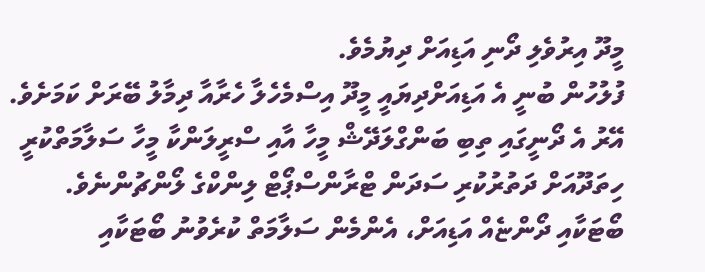މީދޫ އިރުވެލި ދޯނި އަޑިއަށް ދިޔުމެވެ.
ފުލުހުން ބުނީ އެ އަޑިއަށްދިޔައީ މީދޫ އިސްމެހެލާ ހެރާއާ ދިމާލު ބޭރަށް ކަމަށެވެ. އޭރު އެ ދޯނީގައި ތިބި ބަންގްލަދޭޝް މީހާ އާއި ސްރީލަންކާ މީހާ ސަލާމަތްކުރީ ހިތަދޫއަށް ދަތުރުކުރި ސަދަން ޓްރާންސްޕޯޓް ލިންކްގެ ލޯންޗުންނެވެ.
ބޯޓަކާއި ދޯންޏެއް އަޑިއަށް، އެންމެން ސަލާމަތް ކުރެވުނު ބޯޓަކާއި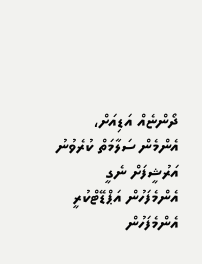ދޯންޏެއް އަޑިއަށް، އެންމެން ސަލާމަތް ކުރެވުނު
އަރުޝީފަށް ނެގީ
އެންމެފަހުން އަޕްޑޭޓްކުރީ
އެންމެފަހުން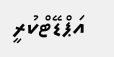އަޕްޑޭޓްކުރީ